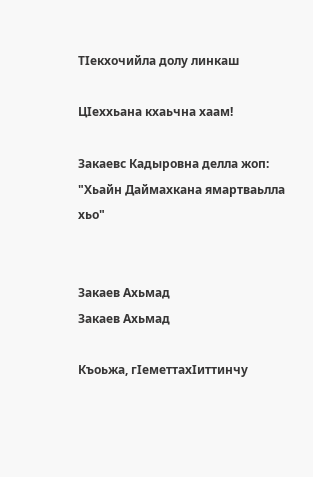ТIекхочийла долу линкаш

ЦIеххьана кхаьчна хаам!

Закаевc Кадыровна делла жоп: "Хьайн Даймахкана ямартваьлла хьо"


Закаев Ахьмад
Закаев Ахьмад

Къоьжа, гIеметтахIиттинчу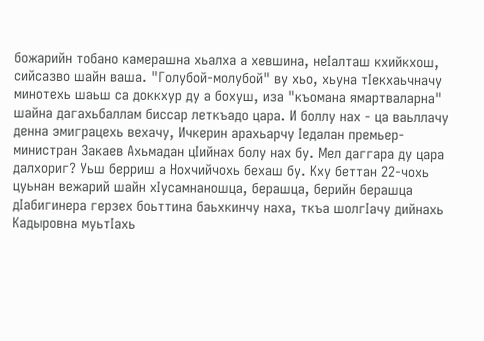божарийн тобано камерашна хьалха а хевшина, неIалташ кхийкхош, сийсазво шайн ваша. "Голубой-молубой" ву хьо, хьуна тIекхаьчначу минотехь шаьш са доккхур ду а бохуш, иза "къомана ямартваларна" шайна дагахьбаллам биссар леткъадо цара. И боллу нах - ца ваьллачу денна эмиграцехь вехачу, Ичкерин арахьарчу Iедалан премьер-министран Закаев Ахьмадан цIийнах болу нах бу. Мел даггара ду цара далхориг? Уьш берриш а Нохчийчохь бехаш бу. Кху беттан 22-чохь цуьнан вежарий шайн хIусамнаношца, берашца, берийн берашца дIабигинера герзех боьттина баьхкинчу наха, ткъа шолгIачу дийнахь Кадыровна муьтIахь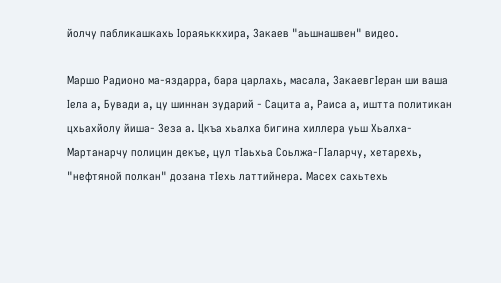йолчу пабликашкахь Iораяьккхира, Закаев "аьшнашвен" видео.

Маршо Радионо ма-яздарра, бара царлахь, масала, ЗакаевгIеран ши ваша Iела а, Бувади а, цу шиннан зударий - Сацита а, Раиса а, иштта политикан цхьахйолу йиша- Зеза а. Цкъа хьалха бигина хиллера уьш Хьалха-Мартанарчу полицин декъе, цул тIаьхьа Соьлжа-ГIаларчу, хетарехь, "нефтяной полкан" дозана тIехь латтийнера. Масех сахьтехь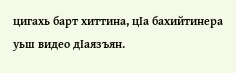цигахь барт хиттина, цIа бахийтинера уьш видео дIаязъян.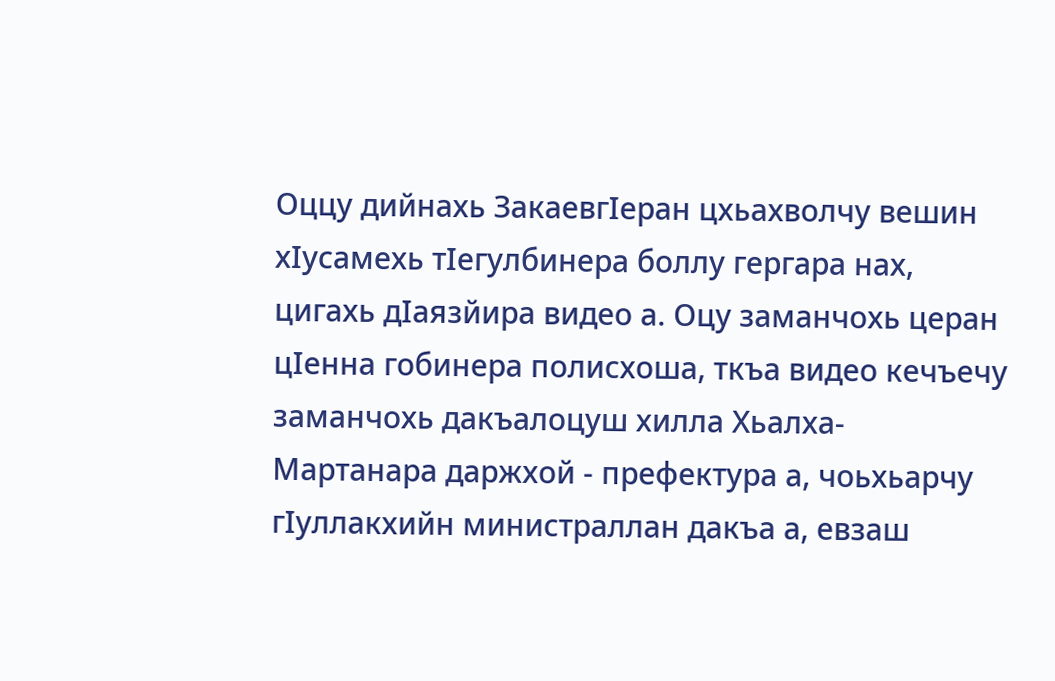Оццу дийнахь ЗакаевгIеран цхьахволчу вешин хIусамехь тIегулбинера боллу гергара нах, цигахь дIаязйира видео а. Оцу заманчохь церан цIенна гобинера полисхоша, ткъа видео кечъечу заманчохь дакъалоцуш хилла Хьалха-Мартанара даржхой - префектура а, чоьхьарчу гIуллакхийн министраллан дакъа а, евзаш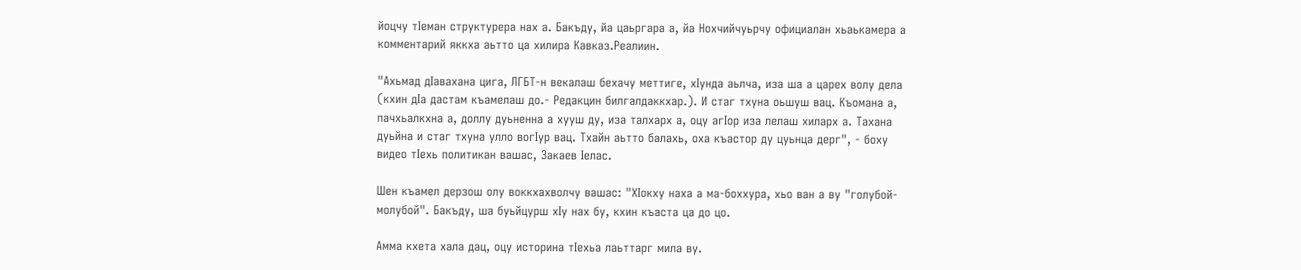йоцчу тIеман структурера нах а. Бакъду, йа цаьргара а, йа Нохчийчуьрчу официалан хьаькамера а комментарий яккха аьтто ца хилира Кавказ.Реалиин.

"Ахьмад дIавахана цига, ЛГБТ-н векалаш бехачу меттиге, хIунда аьлча, иза ша а царех волу дела (кхин дIа дастам къамелаш до.- Редакцин билгалдаккхар.). И стаг тхуна оьшуш вац. Къомана а, пачхьалкхна а, доллу дуьненна а хууш ду, иза талхарх а, оцу агIор иза лелаш хиларх а. Тахана дуьйна и стаг тхуна улло вогIур вац. Тхайн аьтто балахь, оха къастор ду цуьнца дерг", - боху видео тIехь политикан вашас, Закаев Iелас.

Шен къамел дерзош олу воккхахволчу вашас: "ХIокху наха а ма-боххура, хьо ван а ву "голубой-молубой". Бакъду, ша буьйцурш хIу нах бу, кхин къаста ца до цо.

Амма кхета хала дац, оцу историна тIехьа лаьттарг мила ву.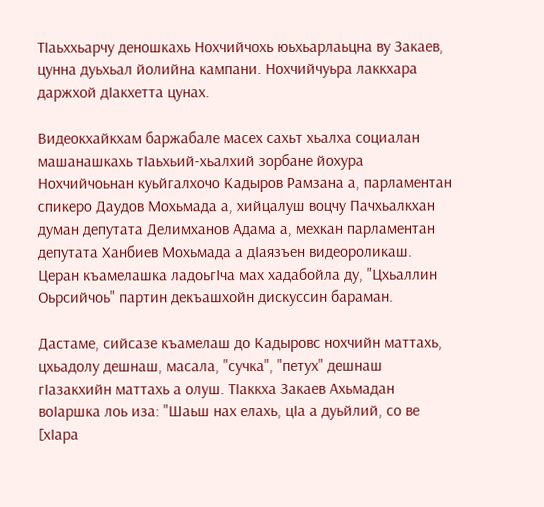ТIаьххьарчу деношкахь Нохчийчохь юьхьарлаьцна ву Закаев, цунна дуьхьал йолийна кампани. Нохчийчуьра лаккхара даржхой дIакхетта цунах.

Видеокхайкхам баржабале масех сахьт хьалха социалан машанашкахь тIаьхьий-хьалхий зорбане йохура Нохчийчоьнан куьйгалхочо Кадыров Рамзана а, парламентан спикеро Даудов Мохьмада а, хийцалуш воцчу Пачхьалкхан думан депутата Делимханов Адама а, мехкан парламентан депутата Ханбиев Мохьмада а дIаязъен видеороликаш. Церан къамелашка ладоьгIча мах хадабойла ду, "Цхьаллин Оьрсийчоь" партин декъашхойн дискуссин бараман.

Дастаме, сийсазе къамелаш до Кадыровс нохчийн маттахь, цхьадолу дешнаш, масала, "сучка", "петух" дешнаш гIазакхийн маттахь а олуш. ТIаккха Закаев Ахьмадан воIаршка лоь иза: "Шаьш нах елахь, цIа а дуьйлий, со ве [хIара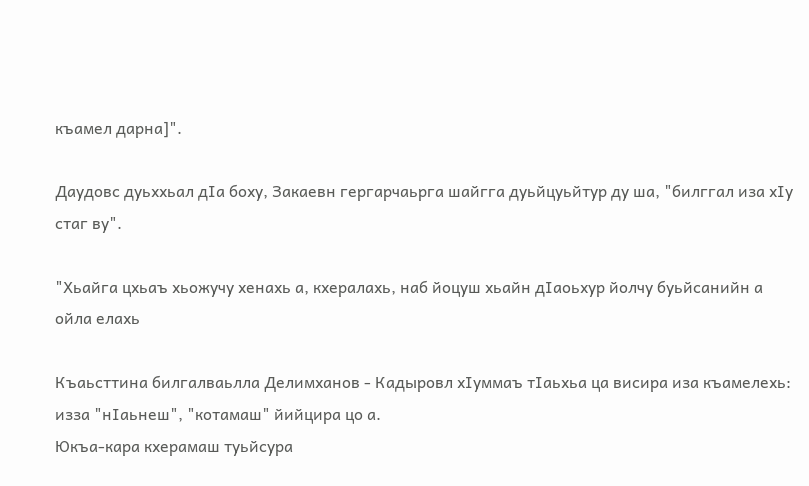къамел дарна]".

Даудовс дуьххьал дIа боху, Закаевн гергарчаьрга шайгга дуьйцуьйтур ду ша, "билггал иза хIу стаг ву".

"Хьайга цхьаъ хьожучу хенахь а, кхералахь, наб йоцуш хьайн дIаоьхур йолчу буьйсанийн а ойла елахь

Къаьсттина билгалваьлла Делимханов - Кадыровл хIуммаъ тIаьхьа ца висира иза къамелехь: изза "нIаьнеш", "котамаш" йийцира цо а.
Юкъа-кара кхерамаш туьйсура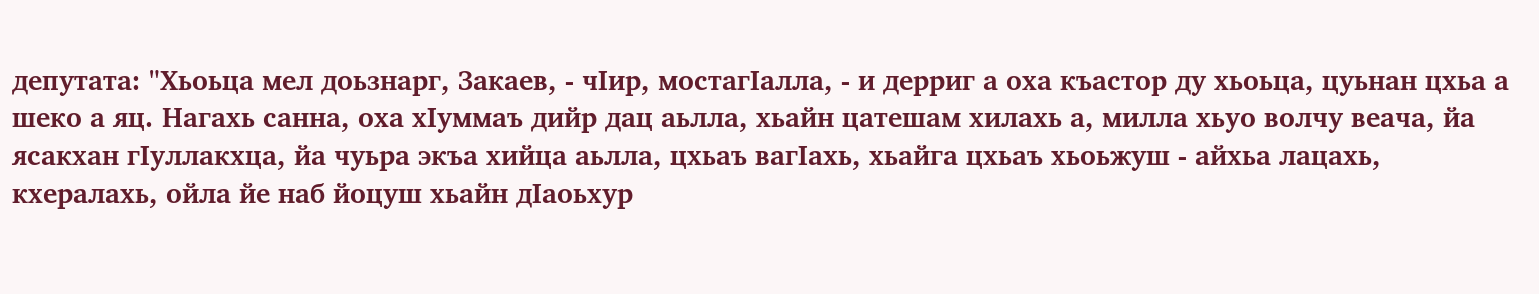депутата: "Хьоьца мел доьзнарг, Закаев, - чIир, мостагIалла, - и дерриг а оха къастор ду хьоьца, цуьнан цхьа а шеко а яц. Нагахь санна, оха хIуммаъ дийр дац аьлла, хьайн цатешам хилахь а, милла хьуо волчу веача, йа ясакхан гIуллакхца, йа чуьра экъа хийца аьлла, цхьаъ вагIахь, хьайга цхьаъ хьоьжуш - айхьа лацахь, кхералахь, ойла йе наб йоцуш хьайн дIаоьхур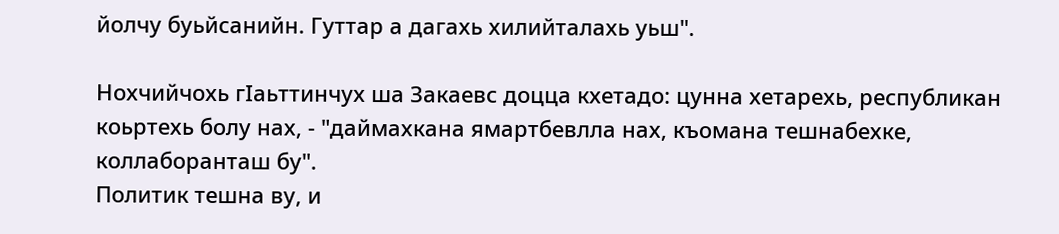йолчу буьйсанийн. Гуттар а дагахь хилийталахь уьш".

Нохчийчохь гIаьттинчух ша Закаевс доцца кхетадо: цунна хетарехь, республикан коьртехь болу нах, - "даймахкана ямартбевлла нах, къомана тешнабехке, коллаборанташ бу".
Политик тешна ву, и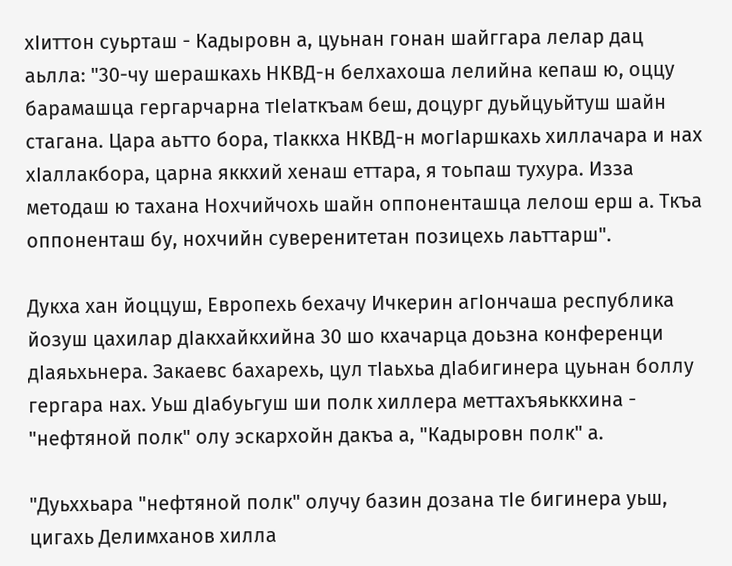хIиттон суьрташ - Кадыровн а, цуьнан гонан шайггара лелар дац аьлла: "30-чу шерашкахь НКВД-н белхахоша лелийна кепаш ю, оццу барамашца гергарчарна тIеIаткъам беш, доцург дуьйцуьйтуш шайн стагана. Цара аьтто бора, тIаккха НКВД-н могIаршкахь хиллачара и нах хIаллакбора, царна яккхий хенаш еттара, я тоьпаш тухура. Изза методаш ю тахана Нохчийчохь шайн оппоненташца лелош ерш а. Ткъа оппоненташ бу, нохчийн суверенитетан позицехь лаьттарш".

Дукха хан йоццуш, Европехь бехачу Ичкерин агIончаша республика йозуш цахилар дIакхайкхийна 30 шо кхачарца доьзна конференци дIаяьхьнера. Закаевс бахарехь, цул тIаьхьа дIабигинера цуьнан боллу гергара нах. Уьш дIабуьгуш ши полк хиллера меттахъяьккхина - "нефтяной полк" олу эскархойн дакъа а, "Кадыровн полк" а.

"Дуьххьара "нефтяной полк" олучу базин дозана тIе бигинера уьш, цигахь Делимханов хилла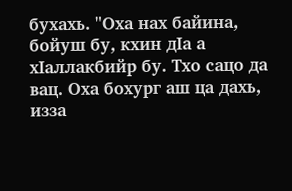бухахь. "Оха нах байина, бойуш бу, кхин дIа а хIаллакбийр бу. Тхо сацо да вац. Оха бохург аш ца дахь, изза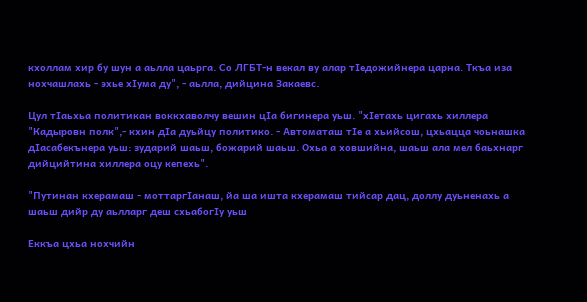кхоллам хир бу шун а аьлла цаьрга. Со ЛГБТ-н векал ву алар тIедожийнера царна. Ткъа иза нохчашлахь - эхье хIума ду", - аьлла, дийцина Закаевс.

Цул тIаьхьа политикан воккхаволчу вешин цIа бигинера уьш. "хIетахь цигахь хиллера "Кадыровн полк",- кхин дIа дуьйцу политико. - Автоматаш тIе а хьийсош, цхьацца чоьнашка дIасабекънера уьш: зударий шаьш, божарий шаьш. Охьа а ховшийна, шаьш ала мел баьхнарг дийцийтина хиллера оцу кепехь".

"Путинан кхерамаш - моттаргIанаш, йа ша ишта кхерамаш тийсар дац, доллу дуьненахь а шаьш дийр ду аьлларг деш схьабогIу уьш

Еккъа цхьа нохчийн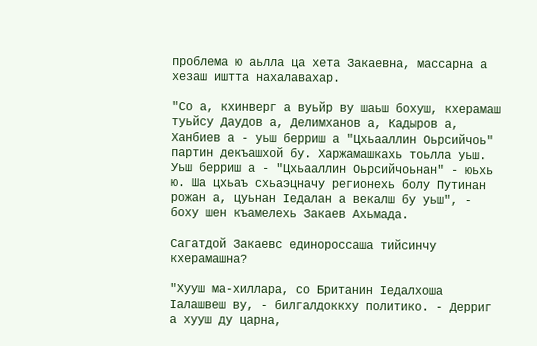проблема ю аьлла ца хета Закаевна, массарна а хезаш иштта нахалавахар.

"Со а, кхинверг а вуьйр ву шаьш бохуш, кхерамаш туьйсу Даудов а, Делимханов а, Кадыров а, Ханбиев а - уьш берриш а "Цхьааллин Оьрсийчоь" партин декъашхой бу. Харжамашкахь тоьлла уьш. Уьш берриш а - "Цхьааллин Оьрсийчоьнан" - юьхь ю. Ша цхьаъ схьаэцначу регионехь болу Путинан рожан а, цуьнан Iедалан а векалш бу уьш", - боху шен къамелехь Закаев Ахьмада.

Сагатдой Закаевс единороссаша тийсинчу кхерамашна?

"Хууш ма-хиллара, со Британин Iедалхоша Iалашвеш ву, - билгалдоккху политико. - Дерриг а хууш ду царна,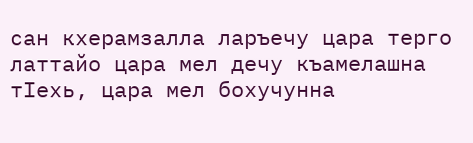сан кхерамзалла ларъечу цара терго латтайо цара мел дечу къамелашна тIехь, цара мел бохучунна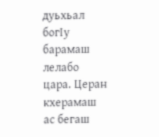дуьхьал богIу барамаш лелабо цара. Церан кхерамаш ас бегаш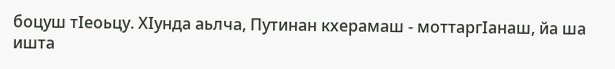боцуш тIеоьцу. ХIунда аьлча, Путинан кхерамаш - моттаргIанаш, йа ша ишта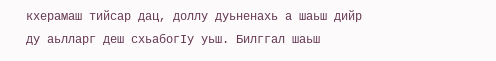кхерамаш тийсар дац, доллу дуьненахь а шаьш дийр ду аьлларг деш схьабогIу уьш. Билггал шаьш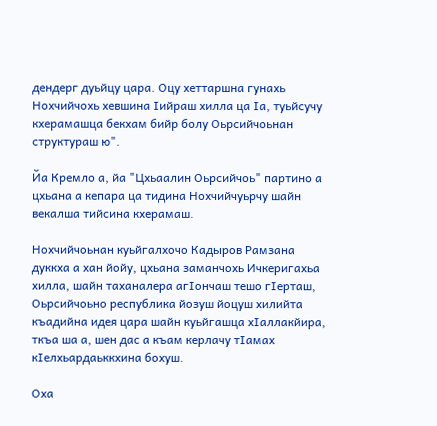дендерг дуьйцу цара. Оцу хеттаршна гунахь Нохчийчохь хевшина Iийраш хилла ца Iа, туьйсучу кхерамашца бекхам бийр болу Оьрсийчоьнан структураш ю".

Йа Кремло а, йа "Цхьаалин Оьрсийчоь" партино а цхьана а кепара ца тидина Нохчийчуьрчу шайн векалша тийсина кхерамаш.

Нохчийчоьнан куьйгалхочо Кадыров Рамзана дуккха а хан йойу, цхьана заманчохь Ичкеригахьа хилла, шайн таханалера агIончаш тешо гIерташ, Оьрсийчоьно республика йозуш йоцуш хилийта къадийна идея цара шайн куьйгашца хIаллакйира, ткъа ша а, шен дас а къам керлачу тIамах кIелхьардаьккхина бохуш.

Оха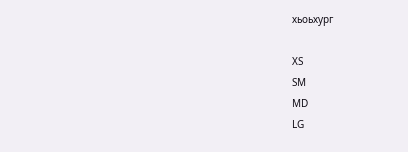хьоьхург

XS
SM
MD
LG